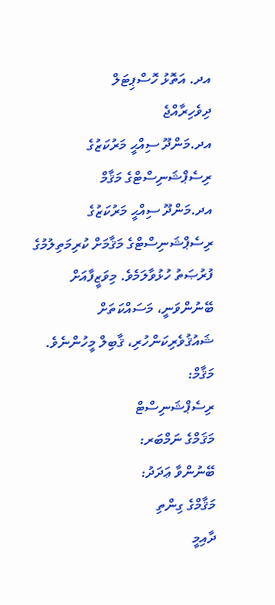އދ. އަތޮޅު ހޮސްޕިޓަލް
ދިވެހިރާއްޖެ
އދ.މަންދޫ ސިއްޙީ މަރުކަޒުގެ ރިސެޕްޝަނިސްޓްގެ މަޤާމް
އދ.މަންދޫ ސިއްޙީ މަރުކަޒުގެ ރިސެޕްޝަނިސްޓްގެ މަޤާމަށް ކުރިމަތިލުމުގެ ފުރުޞަތު ހުޅުވާލަމެވެ. މިވަޒީފާއަށް ބޭނުންވަނީ، މަސައްކަތަށް ޝައުޤުވެރިކަންހުރި، ޤާބިލް މީހުންނެވެ.
މަޤާމް:
ރިސެޕްޝަނިސްޓް
މަޤަމްގެ ނަމްބަރ:
ބޭނުންވާ ޢަދަދު:
މަޤާމްގެ ގިންތި
ދާއިމީ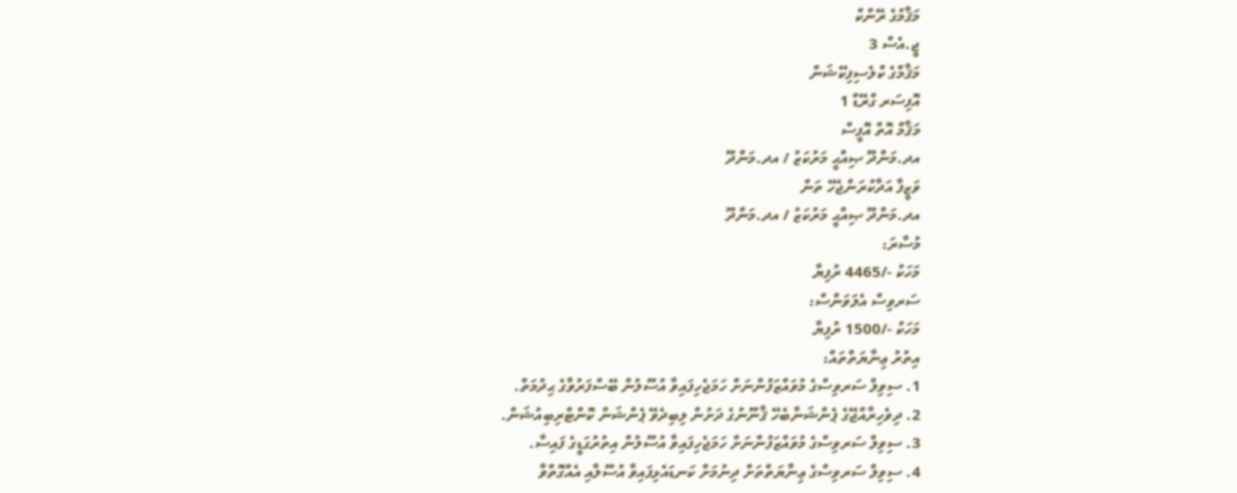މަޤާމުގެ ރޭންކް
ޖީ.އެސް 3
މަޤާމްގެ ކްލެސިފިކޭޝަން
އޮފިސަރ ގްރޭޑް 1
މަޤާމް އޮތް އޮފީސް
އދ.މަންދޫ ޞިއްޙީ މަރުކަޒު / އދ.މަންދޫ
ވަޒީފާ އަދާކުރަންޖެހޭ ތަން
އދ.މަންދޫ ޞިއްޙީ މަރުކަޒު / އދ.މަންދޫ
މުސާރަ:
މަހަކު -/4465 ރުފިޔާ
ސަރވިސް އެލަވަންސް:
މަހަކު -/1500 ރުފިޔާ
އިތުރު ޢިނާޔަތްތައް:
1. ސިވިލް ސަރވިސްގެ މުވައްޒަފުންނަށް ހަމަޖެހިފައިވާ އުސޫލުން ބޭސްފަރުވާގެ ޙިދުމަތް.
2. ދިވެހިރާއްޖޭގެ ޕެންޝަނާބެހޭ ޤާނޫނުގެ ދަށުން ލިބިދެވޭ ޕެންޝަން ކޮންޓްރިބިއުޝަން.
3. ސިވިލް ސަރވިސްގެ މުވައްޒަފުންނަށް ހަމަޖެހިފައިވާ އުސޫލުން އިތުރުގަޑީގެ ފައިސާ.
4. ސިވިލް ސަރވިސްގެ ޢިނާޔަތްތަށް ދިނުމަށް ކަނޑައެޅިފައިވާ އުސޫލާއި އެއްގޮތްވާ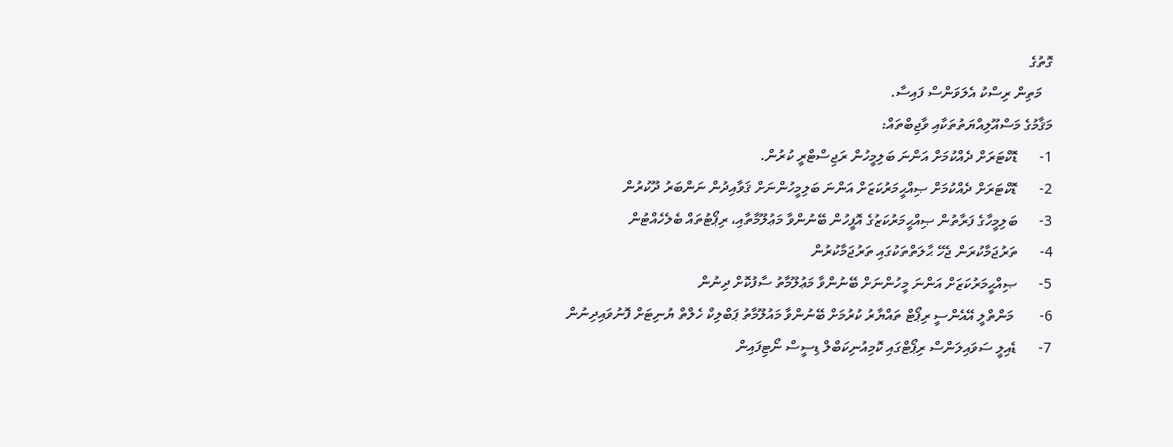ގޮތުގެ
   މަތިން ރިސްކު އެލަވަންސް ފައިސާ.
މަޤާމުގެ މަސްއޫލިއްޔަތުތަކާއި ވާޖިބްތައް:
1-      ޑޮކްޓަރަށް ދެއްކުމަށް އަންނަ ބަލިމީހުން ރަޖިސްޓްރީ ކުރުން.
2-      ޑޮކްޓަރަށް ދެއްކުމަށް ޞިއްޙީމަރުކަޒަށް އަންނަ ބަލިމީހުންނަށް ޤަވާއިދުން ނަންބަރު ދޫކުރުން
3-      ބަލިމީހާގެ ފަރާތުން ޞިއްޙީމަރުކަޒުގެ އޮފީހުން ބޭނުންވާ މަޢުލޫމާތާއި، ރިޕޯޓުތައް ބެލެހެއްޓުން
4-      ތަރުޖަމާކުރަން ޖެހޭ ޙާލަތްތަކުގައި ތަރުޖަމާކުރުން
5-      ޞިއްޙީމަރުކަޒަށް އަންނަ މީހުންނަށް ބޭނުންވާ މަޢުލޫމާތު ސާފުކޮށް ދިނުން
6-       މަންތްލީ އޭއެންސީ ރިޕޯޓް ތައްޔާރު ކުރުމަށް ބޭނުންވާ މައުލޫމާތު ޕަބްލިކް ހެލްތް ޔުނިޓަށް ފޮނުވައިދިނުން
7-      ޑެއިލީ ސަވައިލަންސް ރިޕޯޓްގައި ކޮމިއުނިކަބްލް ޑިސީސް ނޯޓިފައިން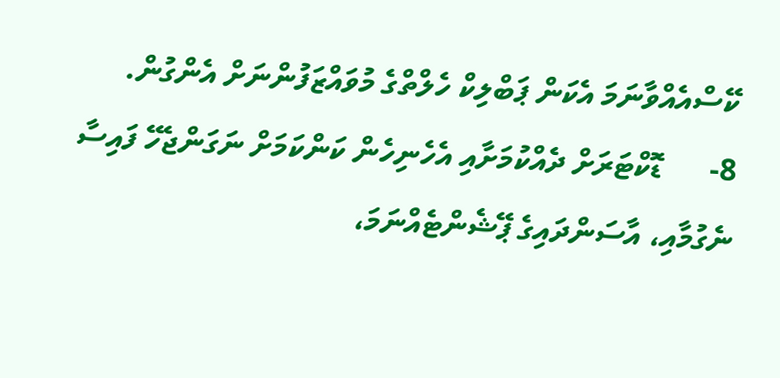ކޭސްއެއްވާނަމަ އެކަން ޕަބްލިކް ހެލްތްގެ މުވައްޒަފުންނަށް އެންގުން.
8-      ޑޮކްޓަރަށް ދެއްކުމަށާއި އެހެނިހެން ކަންކަމަށް ނަގަންޖެހޭ ފައިސާ ނެގުމާއި، އާސަންދައިގެ ޕޭޝެންޓެއްނަމަ،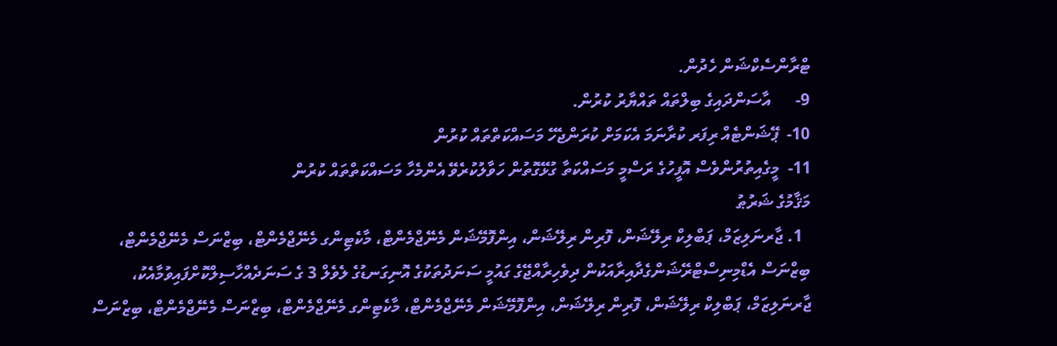ޓްރާންސެކްޝަން ހެދުން.
9-      އާސަންދައިގެ ބިލްތައް ތައްޔާރު ކުރުން.
10-  ޕޭޝަންޓެއް ރިފަރ ކުރާނަމަ އެކަމަށް ކުރަންޖެހޭ މަސައްކަތްތައް ކުރުން
11-  މީގެއިތުރުންވެސް އޮފީހުގެ ރަސްމީ މަސައްކަތާ ގުޅޭގޮތުން ހަވާލުކުރެވޭ އެންމެހާ މަސައްކަތްތައް ކުރުން
މަޤާމުގެ ޝަރުޠު
  1. ޖާރނަލިޒަމް، ޕަބްލިކް ރިލޭޝަން، ފޮރިން ރިލޭޝަން، އިންފޮމޭޝަން މެނޭޖްމެންޓް، މާކެޓިންގ މެނޭޖްމެންޓް، ބިޒްނަސް މެނޭޖްމެންޓް، ބިޒްނަސް އެޑްމިނިސްޓްރޭޝަންގެދާއިރާއަކުން ދިވެހިރާއްޖޭގެ ގައުމީ ސަނަދުތަކުގެ އޮނިގަނޑުގެ ލެވެލް 3 ގެ ސަނަދެއްހާސިލްކޮށްފައިވުމާއެކު، ޖާރނަލިޒަމް، ޕަބްލިކް ރިލޭޝަން، ފޮރިން ރިލޭޝަން، އިންފޮމޭޝަން މެނޭޖްމެންޓް، މާކެޓިންގ މެނޭޖްމެންޓް، ބިޒްނަސް މެނޭޖްމެންޓް، ބިޒްނަސް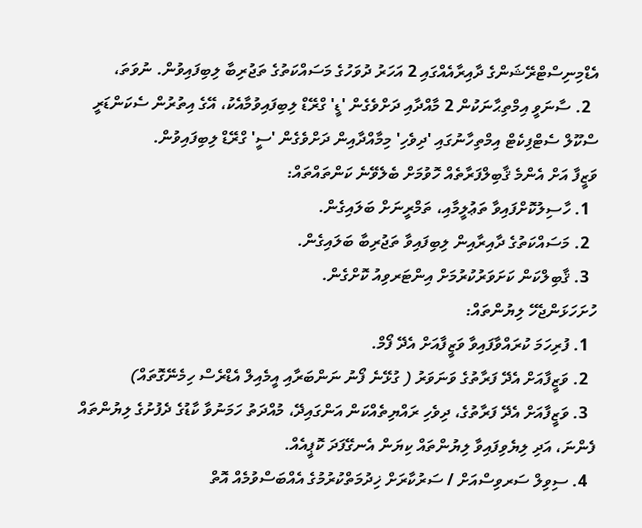އެޑްމިނިސްޓްރޭޝަންގެ ދާއިރާއެއްގައި 2 އަހަރު ދުވަހުގެ މަސައްކަތުގެ ތަޖުރިބާ ލިބިފައިވުން. ނުވަތަ،
  2. ސާނަވީ އިމްތިޙާނަކުން 2 މާއްދާއި ދަށްވެގެން 'ޑީ' ގްރޭޑް ލިބިފައިވުމާއެކު، އޭގެ އިތުރުން ސެކަންޑަރީ ސްކޫލް ސެޓްފިކެޓް އިމްތިހާނުގައި 'ދިވެހި' މިމާއްދާއިން ދަށްވެގެން 'ސީ' ގްރޭޑް ލިބިފައިވުން.
ވަޒީފާ އަށް އެންމެ ޤާބިލްފަރާތެއް ހޮވުމަށް ބެލެވޭނެ ކަންތައްތައް:
  1. ހާސިލުކޮށްފައިވާ ތަޢުލީމާއި، ތަމްރީނަށް ބަލައިގެން.
  2. މަސައްކަތުގެ ދާއިރާއިން ލިބިފައިވާ ތަޖުރިބާ ބަލައިގެން.
  3. ޤާބިލްކަން ކަށަވަރުކުރުމަށް އިންޓަރވިއު ކޮށްގެން.
ހުށަހަޅަންޖެހޭ ލިޔުންތައް:
  1. ފުރިހަމަ ކުރައްވާފައިވާ ވަޒީފާއަށް އެދޭ ފޯމް.
  2. ވަޒީފާއަށް އެދޭ ފަރާތުގެ ވަނަވަރު ( ގުޅޭނެ ފޯނު ނަންބަރާއި އީމެއިލް އެޑްރެސް ހިމެނޭގޮތައް)
  3. ވަޒީފާއަށް އެދޭ ފަރާތުގެ، ދިވެހި ރައްޔިތެއްކަން އަންގައިދޭ، މުއްދަތު ހަމަނުވާ ކާޑުގެ ދެފުށުގެ ލިޔުންތައް  ފެންނަ، އަދި ލިޔެވިފައިވާ ލިޔުންތައް ކިޔަން އެނގޭފަދަ ކޮޕީއެއް.
  4. ސިވިލް ސަރވިސްއަށް / ސަރުކާރަށް ޚިދުމަތްކުރުމުގެ އެއްބަސްވުމެއް އޮތް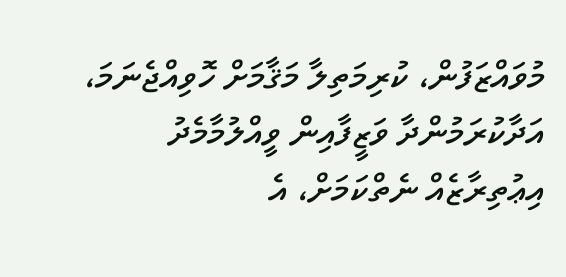މުވައްޒަފުން، ކުރިމަތިލާ މަޤާމަށް ހޮވިއްޖެނަމަ، އަދާކުރަމުންދާ ވަޒީފާއިން ވީއްލުމާމެދު އިޢުތިރާޒެއް ނެތްކަމަށް، އެ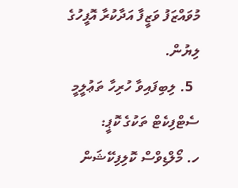މުވައްޒަފު ވަޒީފާ އަދާކުރާ އޮފީހުގެ ލިޔުން.
  5. ލިބިފައިވާ ހުރިހާ ތަޢުލީމީ ސެޓްފިކެޓް ތަކުގެ ކޮޕީ:
ހ. މޯލްޑިވްސް ކޮލިފިކޭޝަން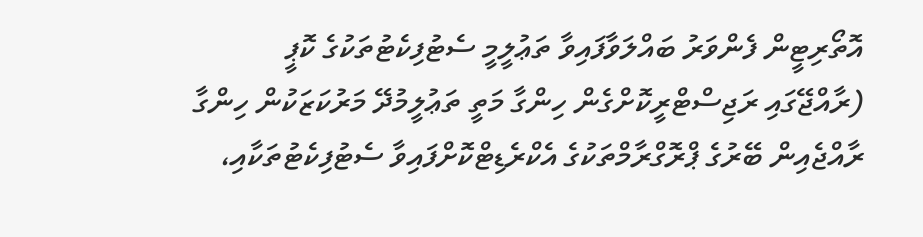އޮތޯރިޓީން ފެންވަރު ބައްލަވާފައިވާ ތަޢުލީމީ ސެޓުފިކެޓުތަކުގެ ކޮޕީ (ރާއްޖޭގައި ރަޖިސްޓްރީކޮށްގެން ހިންގާ މަތީ ތަޢުލީމުދޭ މަރުކަޒަކުން ހިންގާ ރާއްޖެއިން ބޭރުގެ ޕްރޮގްރާމްތަކުގެ އެކްރެޑިޓްކޮށްފައިވާ ސެޓުފިކެޓުތަކާއި،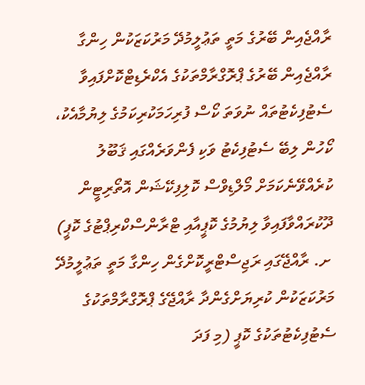ރާއްޖެއިން ބޭރުގެ މަތީ ތަޢުލީމުދޭ މަރުކަޒަކުން ހިންގާ ރާއްޖެއިން ބޭރުގެ ޕްރޮގްރާމްތަކުގެ އެކްރެޑިޓްކޮށްފައިވާ ސެޓުފިކެޓުތައް ނުވަތަ ކޯސް ފުރިހަމަކުރިކަމުގެ ލިޔުމާއެކު، ކޯހުން ލިބޭ ސެޓުފިކެޓު ވަކި ފެންވަރެއްގައި ޤަބޫލު ކުރެއްވޭނެކަމަށް މޯލްޑިވްސް ކޮލިފިކޭޝަން އޮތޯރިޓީން ދޫކުރައްވާފައިވާ ލިޔުމުގެ ކޮޕީއާއި ޓްރާންސްކްރިޕްޓުގެ ކޮޕީ)
 ށ. ރާއްޖޭގައި ރަޖިސްޓްރީކޮށްގެން ހިންގާ މަތީ ތަޢުލީމުދޭ މަރުކަޒަކުން ކުރިޔަށްގެންދާ ރާއްޖޭގެ ޕްރޮގްރާމްތަކުގެ ސެޓުފިކެޓުތަކުގެ ކޮޕީ (މި ފަދަ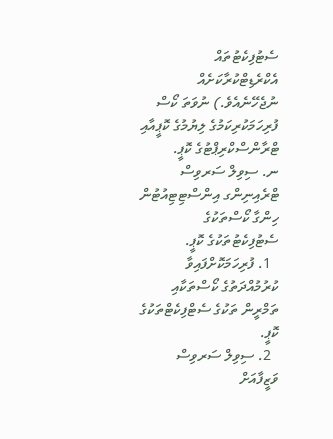ސެޓުފިކެޓުތައް އެކްރެޑިޓްކުރާކަށެއް ނުޖެހޭނެއެވެ.) ނުވަތަ ކޯސް ފުރިހަމަކުރިކަމުގެ ލިޔުމުގެ ކޮޕީއާއި ޓްރާންސްކްރިޕްޓުގެ ކޮޕީ.
ނ. ސިވިލް ސަރވިސް ޓްރެއިނިންގ އިންސްޓިޓިއުޓުން ހިންގާ ކޯސްތަކުގެ ސެޓުފިކެޓުތަކުގެ ކޮޕީ.
  1. ފުރިހަމަކޮށްފައިވާ ކުރުމުއްދަތުގެ ކޯސްތަކާއި ތަމްރީން ތަކުގެ ސެޓްފިކެޓްތަކުގެ ކޮޕީ.
  2. ސިވިލް ސަރވިސް ވަޒީފާއަށް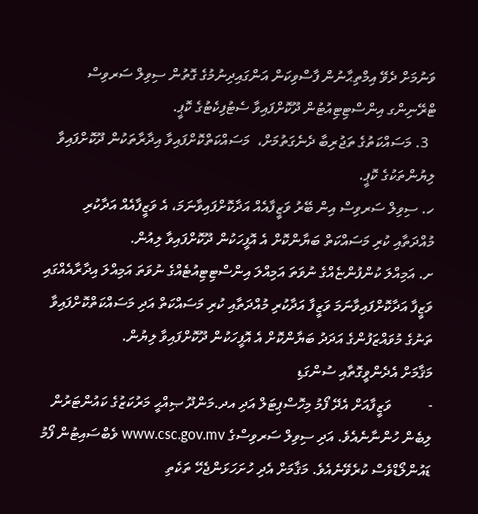ވަނުމަށް ދެވޭ އިމްތިޙާނުން ފާސްވިކަން އަންގައިދިނުމުގެ ގޮތުން ސިވިލް ސަރވިސް ޓްރޭނިންގ އިންސްޓިޓިއުޓުން ދޫކޮށްފައިވާ ސެޓުފިކެޓުގެ ކޮޕީ.
  3. މަސައްކަތުގެ ތަޖުރިބާ ދެނެގަތުމަށް،  މަސައްކަތްކޮށްފައިވާ އިދާރާތަކުން ދޫކޮށްފައިވާ ލިޔުންތަކުގެ ކޮޕީ.
ހ. ސިވިލް ސަރވިސް އިން ބޭރު ވަޒީފާއެއް އަދާކޮށްފައިވާނަމަ، އެ ވަޒީފާއެއް އަދާކުރި މުއްދަތާއި ކުރި މަސައްކަތް ބަޔާންކޮށް އެ އޮފީހަކުން ދޫކޮށްފައިވާ ލިއުން.
ށ. އަމިއްލަ ކުންފުންޏެއްގެ ނުވަތަ އަމިއްލަ އިންސްޓިޓިއުޓެއްގެ ނުވަތަ އަމިއްލަ އިދާރާއެއްގައި ވަޒީފާ އަދާކޮށްފައިވާނަމަ ވަޒީފާ އަދާކުރި މުއްދަތާއި ކުރި މަސައްކަތް އަދި މަސައްކަތްކޮށްފައިވާ ތަނުގެ މުވައްޒަފުންގެ އަދަދު ބަޔާންކޮށް އެ އޮފީހަކުން ދޫކޮށްފައިވާ ލިޔުން.
މަޤާމަށް އެދެންވީގޮތާއި ސުންގަޑި
-          ވަޒީފާއަށް އެދޭ ފޯމު މިހޮސްޕިޓަލް އަދި އދ.މަންދޫ ޞިއްޙީ މަރުކަޒުގެ ކައުންޓަރުން  ލިބެން ހުންނާނެއެވެ. އަދި ސިވިލް ސަރވިސްގެ www.csc.gov.mv ވެބްސައިޓުން ފޯމު ޑައުންލޯޑްވެސް ކުރެވޭނެއެވެ. މަޤާމަށް އެދި ހުށަހަޅަންޖެހޭ ތަކެތި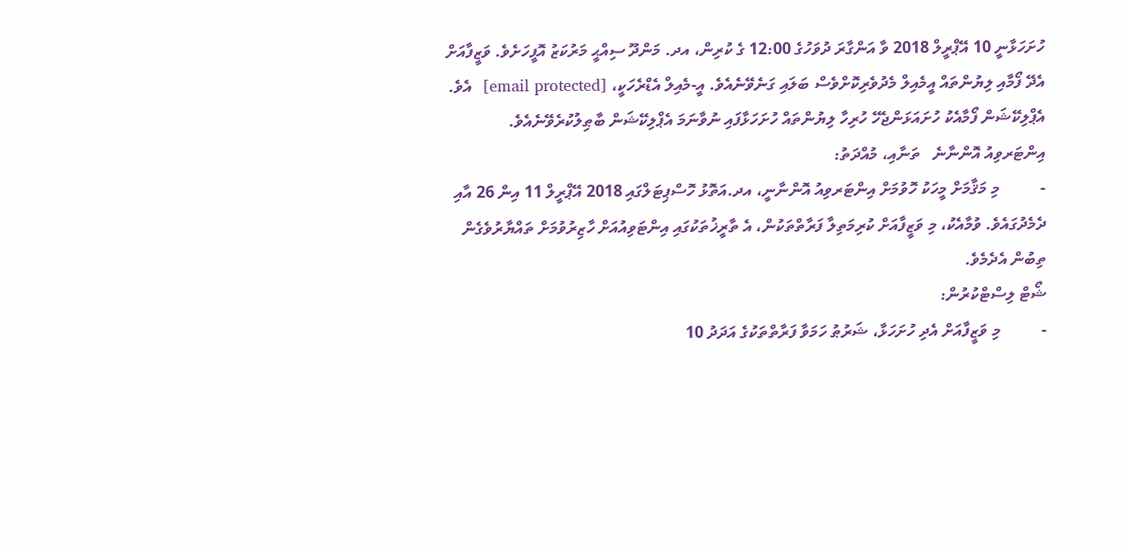ހުށަހަޅާނީ 10 އޭޕްރީލް 2018 ވާ އަންގާރަ ދުވަހުގެ 12:00 ގެ ކުރިން، އދ. މަންދޫ ސިއްޙީ މަރުކަޒު އޮފީހަށެވެ. ވަޒީފާއަށް އެދޭ ފޯމާއި ލިޔުންތައް އީމެއިލް މެދުވެރިކޮށްވެސް ބަލައި ގަނެވޭނެއެވެ. އީ-މެއިލް އެޑްރެހަކީ، [email protected]  އެވެ. އެޕްލިކޭޝަން ފޯމާއެކު ހުށައަޅަންޖެހޭ ހުރިހާ ލިޔުންތައް ހުށަހަޅާފައި ނުވާނަމަ އެޕްލިކޭޝަން ބާޠިލުކުރެވޭނެއެވެ.
އިންޓަރވިއު އޮންނާނެ   ތަނާއި، މުއްދަތު:
-          މި މަޤާމަށް މީހަކު ހޮވުމަށް އިންޓަރވިއު އޮންނާނީ، އދ.އަތޮޅު ހޮސްޕިޓަލްގައި 2018 އޭޕްރީލް 11 އިން 26 އާއި ދެމެދުގައެވެ. ވުމާއެކު، މި ވަޒީފާއަށް ކުރިމަތިލާ ފަރާތްތަކުން، އެ ތާރީޚުތަކުގައި އިންޓަވިއުއަށް ހާޒިރުވުމަށް ތައްޔާރުވެގެން ތިބުން އެދެމެވެ.
ޝޯޓް ލިސްޓްކުރުން:
-          މި ވަޒީފާއަށް އެދި ހުށަހަޅާ، ޝަރުޠު ހަމަވާ ފަރާތްތަކުގެ އަދަދު 10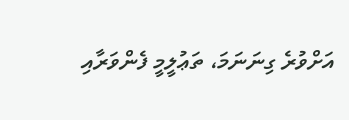އަށްވުރެ ގިނަނަމަ، ތަޢުލީމީ ފެންވަރާއި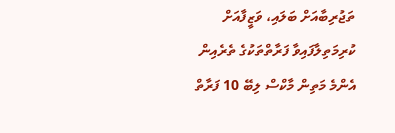ތަޖުރިބާއަށް ބަލައި، ވަޒީފާއަށް ކުރިމަތިލާފައިވާ ފަރާތްތަކުގެ ތެރެއިން އެންމެ މަތިން މާކްސް ލިބޭ 10 ފަރާތް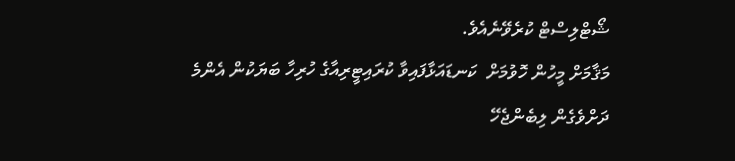ޝޯޓްލިސްޓް ކުރެވޭނެއެވެ.
މަޤާމަށް މީހުން ހޮވުމަށް  ކަނޑައަޅާފައިވާ ކުރައިޓީރިއާގެ ހުރިހާ ބަޔަކުން އެންމެ ދަށްވެގެން ލިބެންޖެހޭ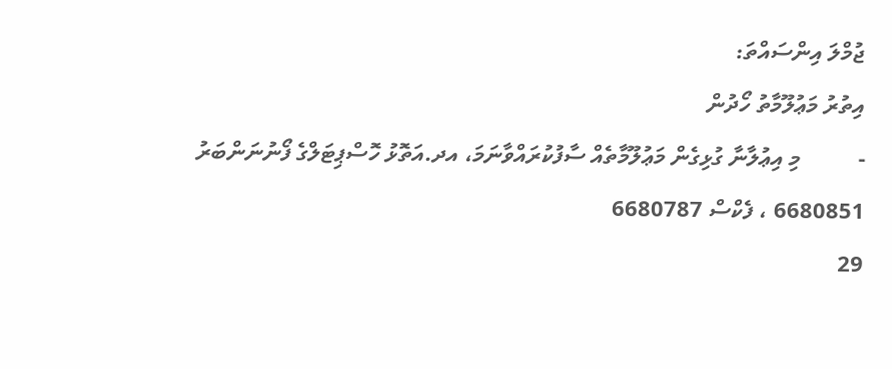ޖުމްލަ އިންސައްތަ:
އިތުރު މަޢުލޫމާތު ހޯދުން
-          މި އިޢުލާނާ ގުޅިގެން މަޢުލޫމާތެއް ސާފުކުރައްވާނަމަ، އދ.އަތޮޅު ހޮސްޕިޓަލްގެ ފޯނުނަންބަރު 6680851 ، ފެކްސް 6680787
29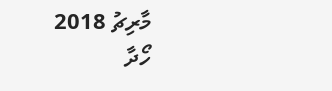މާރިޗު 2018
ހޯދާ